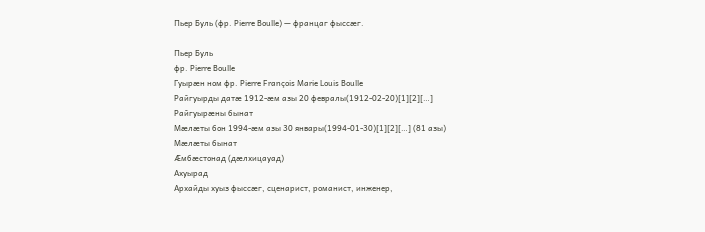Пьер Буль (фр. Pierre Boulle) — францаг фыссæг.

Пьер Буль
фр. Pierre Boulle
Гуырæн ном фр. Pierre François Marie Louis Boulle
Райгуырды датæ 1912-æм азы 20 февралы(1912-02-20)[1][2][…]
Райгуырæны бынат
Мæлæты бон 1994-æм азы 30 январы(1994-01-30)[1][2][…] (81 азы)
Мæлæты бынат
Æмбæстонад (дæлхицауад)
Ахуырад
Архайды хуыз фыссæг, сценарист, романист, инженер,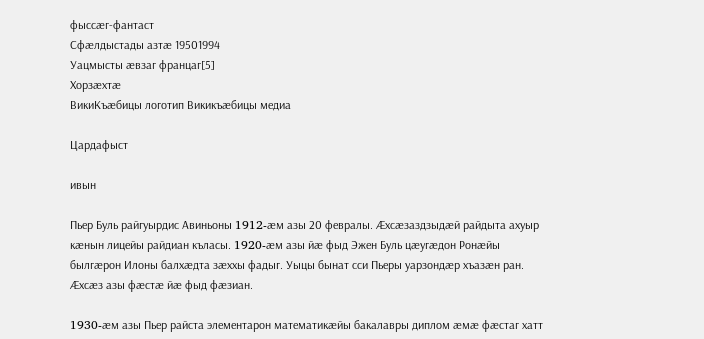фыссæг-фантаст
Сфæлдыстады азтæ 19501994
Уацмысты æвзаг францаг[5]
Хорзæхтæ
ВикиКъæбицы логотип Викикъæбицы медиа

Цардафыст

ивын

Пьер Буль райгуырдис Авиньоны 1912-æм азы 20 февралы. Æхсæзаздзыдæй райдыта ахуыр кæнын лицейы райдиан къласы. 1920-æм азы йæ фыд Эжен Буль цæугæдон Ронæйы былгæрон Илоны балхæдта зæххы фадыг. Уыцы бынат сси Пьеры уарзондæр хъазæн ран. Æхсæз азы фæстæ йæ фыд фæзиан.

1930-æм азы Пьер райста элементарон математикæйы бакалавры диплом æмæ фæстаг хатт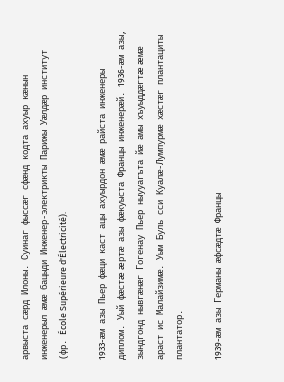арвыста сæрд Илоны. Суинаг фыссæг сфæнд кодта ахуыр кæнын инженерыл æмæ бацыди Инженер-электрикты Парижы Уæлдæр институт (фр. École Supérieure d'Électricité).

1933-æм азы Пьер фæци каст ацы ахуырдон æмæ райста инженеры диплом. Уый фæстæ æртæ азы фæкуыста Францы инженерæй. 1936-æм азы, зындгонд нывгæнæг Гогенау Пьер ныууагъта йæ амы хъуыддæгтæ æмæ араст ис Малайзимæ. Уым Буль сси Куалæ-Лумпурмæ хæстæг плантациты плантатор.

1939-æм азы Германы æфсæдтæ Францы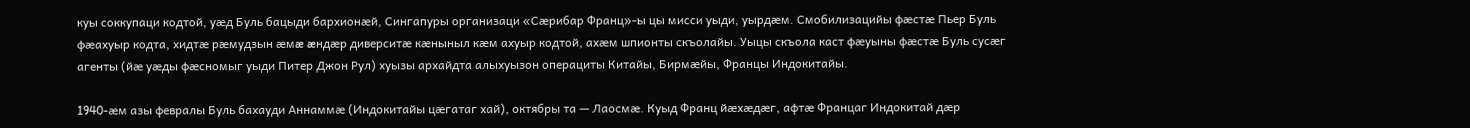куы соккупаци кодтой, уæд Буль бацыди бархионæй, Сингапуры организаци «Сæрибар Франц»-ы цы мисси уыди, уырдæм. Смобилизацийы фæстæ Пьер Буль фæахуыр кодта, хидтæ рæмудзын æмæ æндæр диверситæ кæныныл кæм ахуыр кодтой, ахæм шпионты скъолайы. Уыцы скъола каст фæуыны фæстæ Буль сусæг агенты (йæ уæды фæсномыг уыди Питер Джон Рул) хуызы архайдта алыхуызон операциты Китайы, Бирмæйы, Францы Индокитайы.

1940-æм азы февралы Буль бахауди Аннаммæ (Индокитайы цæгатаг хай), октябры та — Лаосмæ. Куыд Франц йæхæдæг, афтæ Францаг Индокитай дæр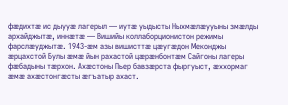фæдихтæ ис дыууæ лагерыл — иутæ уыдысты Ныхмæлæууыны змæлды архайджытæ, иннæтæ — Вишийы коллаборционистон режимы фарслæуджытæ. 1943-æм азы вишисттæ цæугæдон Меконджы æрцахстой Булы æмæ йын рахастой цæрæнбонтæм Сайгоны лагеры фæбадыны тæрхон. Ахæстоны Пьер бавзæрста фыргуыст, æххормаг æмæ ахæстонгæсты æгъатыр ахаст.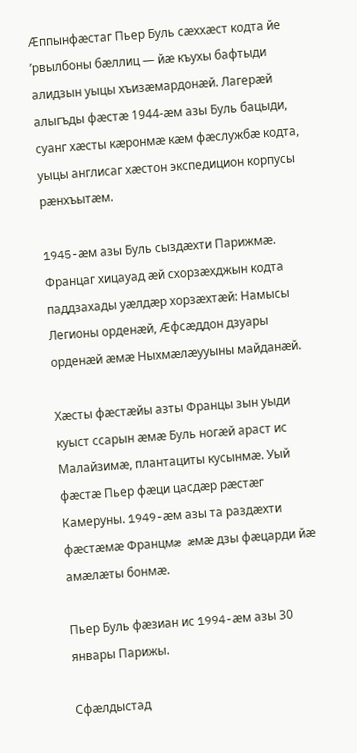Æппынфæстаг Пьер Буль сæххæст кодта йе ’рвылбоны бæллиц — йæ къухы бафтыди алидзын уыцы хъизæмардонæй. Лагерæй алыгъды фæстæ 1944-æм азы Буль бацыди, суанг хæсты кæронмæ кæм фæслужбæ кодта, уыцы англисаг хæстон экспедицион корпусы рæнхъытæм.

1945-æм азы Буль сыздæхти Парижмæ. Францаг хицауад æй схорзæхджын кодта паддзахады уæлдæр хорзæхтæй: Намысы Легионы орденæй, Æфсæддон дзуары орденæй æмæ Ныхмæлæууыны майданæй.

Хæсты фæстæйы азты Францы зын уыди куыст ссарын æмæ Буль ногæй араст ис Малайзимæ, плантациты кусынмæ. Уый фæстæ Пьер фæци цасдæр рæстæг Камеруны. 1949-æм азы та раздæхти фæстæмæ Францмæ æмæ дзы фæцарди йæ амæлæты бонмæ.

Пьер Буль фæзиан ис 1994-æм азы 30 январы Парижы.

Сфæлдыстад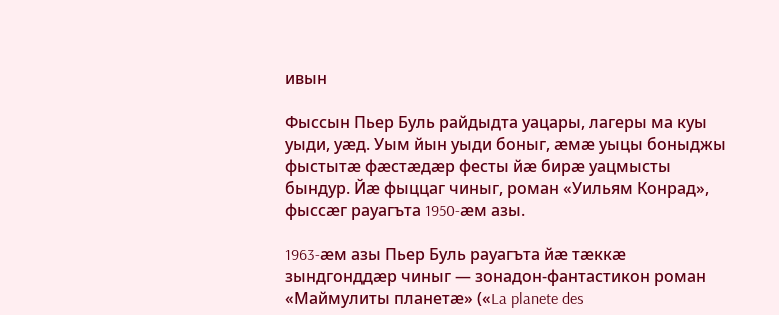ивын

Фыссын Пьер Буль райдыдта уацары, лагеры ма куы уыди, уæд. Уым йын уыди боныг, æмæ уыцы боныджы фыстытæ фæстæдæр фесты йæ бирæ уацмысты бындур. Йæ фыццаг чиныг, роман «Уильям Конрад», фыссæг рауагъта 1950-æм азы.

1963-æм азы Пьер Буль рауагъта йæ тæккæ зындгонддæр чиныг — зонадон-фантастикон роман «Маймулиты планетæ» («La planete des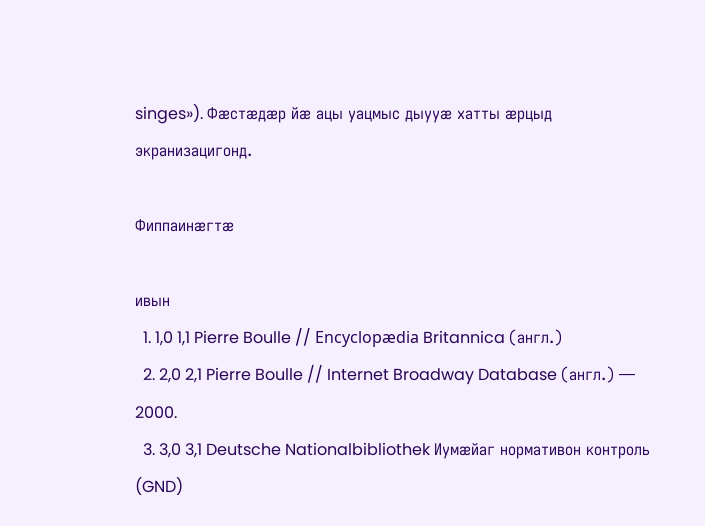singes»). Фæстæдæр йæ ацы уацмыс дыууæ хатты æрцыд экранизацигонд.

Фиппаинæгтæ

ивын
  1. 1,0 1,1 Pierre Boulle // Encyclopædia Britannica (англ.)
  2. 2,0 2,1 Pierre Boulle // Internet Broadway Database (англ.) — 2000.
  3. 3,0 3,1 Deutsche Nationalbibliothek Иумæйаг нормативон контроль (GND)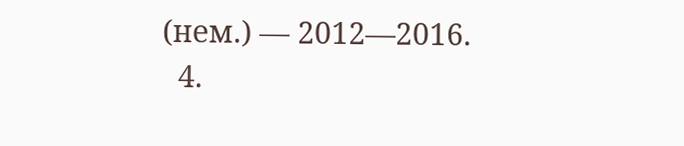(нем.) — 2012—2016.
  4.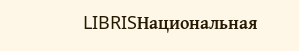LIBRISНациональная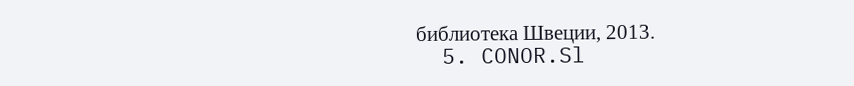библиотека Швеции, 2013.
  5. CONOR.Sl